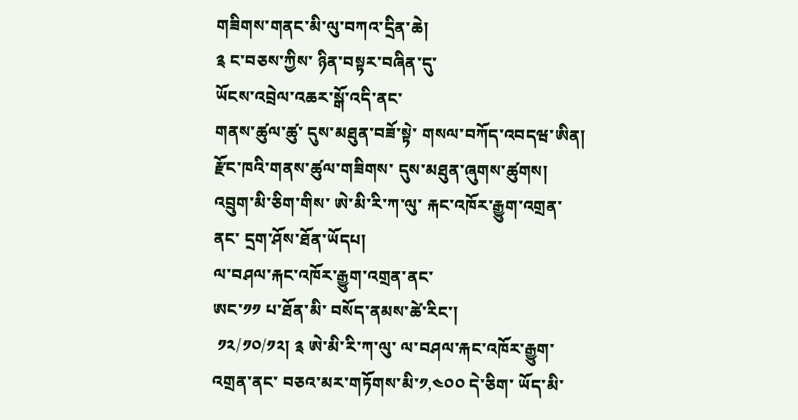གཟིགས་གནང་མི་ལུ་བཀའ་དྲིན་ཆེ།
༉ ང་བཅས་ཀྱིས་ ཉིན་བསྟར་བཞིན་དུ་
ཡོངས་འབྲེལ་འཆར་སྒོ་འདི་ནང་
གནས་ཚུལ་ཚུ་ དུས་མཐུན་བཟོ་སྟེ་ གསལ་བཀོད་འབདཝ་ཨིན།
རྫོང་ཁའི་གནས་ཚུལ་གཟིགས་ དུས་མཐུན་ཞུགས་ཚུགས།
འབྲུག་མི་ཅིག་གིས་ ཨེ་མི་རི་ཀ་ལུ་ རྐང་འཁོར་རྒྱུག་འགྲན་ནང་ དྲག་ཤོས་ཐོན་ཡོདཔ།
ལ་བཤལ་རྐང་འཁོར་རྒྱུག་འགྲན་ནང་
ཨང་༡༡ པ་ཐོན་མི་ བསོད་ནམས་ཚེ་རིང་།
 ༡༢/༡༠/༡༢། ༉ ཨེ་མི་རི་ཀ་ལུ་ ལ་བཤལ་རྐང་འཁོར་རྒྱུག་འགྲན་ནང་ བཅའ་མར་གཏོགས་མི་༡,༤༠༠ དེ་ཅིག་ ཡོད་མི་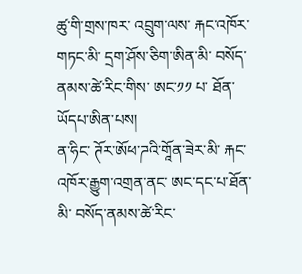ཚུ་གི་གྲས་ཁར་ འབྲུག་ལས་ རྐང་འཁོར་གཏང་མི་ དྲག་ཤོས་ཅིག་ཨིན་མི་ བསོད་ནམས་ཚེ་རིང་གིས་ ཨང་༡༡ པ་ ཐོན་ཡོདཔ་ཨིན་པས།
ན་ཧིང་ ཊོར་ཨོཕ་ཌའི་གཱོན་ཟེར་མི་ རྐང་འཁོར་རྒྱུག་འགྲན་ནང་ ཨང་དང་པ་ཐོན་མི་ བསོད་ནམས་ཚེ་རིང་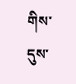གིས་ དུས་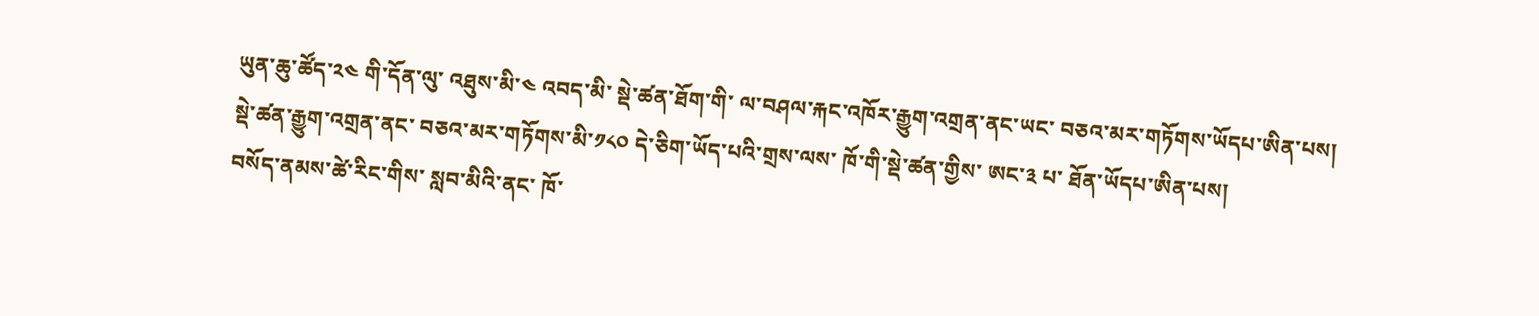ཡུན་ཆུ་ཚོད་༢༤ གི་དོན་ལུ་ འཐུས་མི་༤ འབད་མི་ སྡེ་ཚན་ཐོག་གི་ ལ་བཤལ་རྐང་འཁོར་རྒྱུག་འགྲན་ནང་ཡང་ བཅའ་མར་གཏོགས་ཡོདཔ་ཨིན་པས།
སྡེ་ཚན་རྒྱུག་འགྲན་ནང་ བཅའ་མར་གཏོགས་མི་༡༨༠ དེ་ཅིག་ཡོད་པའི་གྲས་ལས་ ཁོ་གི་སྡེ་ཚན་གྱིས་ ཨང་༣ པ་ ཐོན་ཡོདཔ་ཨིན་པས།
བསོད་ནམས་ཚེ་རིང་གིས་ སླབ་མིའི་ནང་ ཁོ་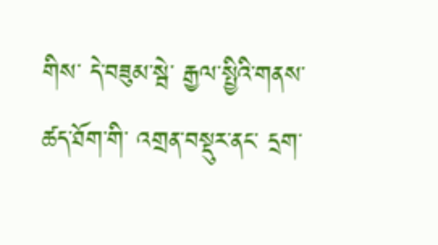གིས་ དེ་བཟུམ་སྦེ་ རྒྱལ་སྤྱིའི་གནས་ཚད་ཐོག་གི་ འགྲན་བསྡུར་ནང་ དྲག་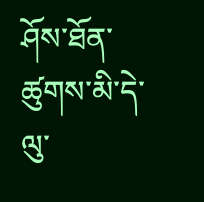ཤོས་ཐོན་ཚུགས་མི་དེ་ལུ་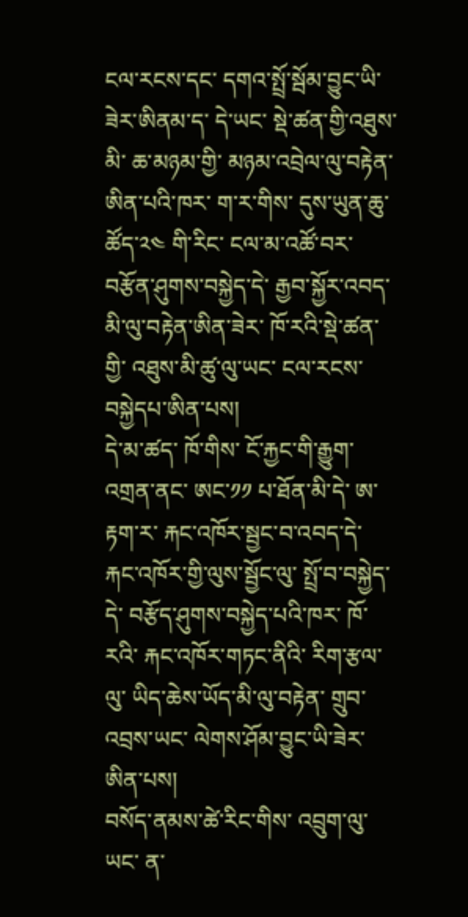ངལ་རངས་དང་ དགའ་སྤྲོ་སྦོམ་བྱུང་ཡི་ཟེར་ཨིནམ་ད་ དེ་ཡང་ སྡེ་ཚན་གྱི་འཐུས་མི་ ཆ་མཉམ་གྱི་ མཉམ་འབྲེལ་ལུ་བརྟེན་ཨིན་པའི་ཁར་ ག་ར་གིས་ དུས་ཡུན་ཆུ་ཚོད་༢༤ གི་རིང་ ངལ་མ་འཚོ་བར་ བརྩོན་ཤུགས་བསྐྱེད་དེ་ རྒྱབ་སྐྱོར་འབད་མི་ལུ་བརྟེན་ཨིན་ཟེར་ ཁོ་རའི་སྡེ་ཚན་གྱི་ འཐུས་མི་ཚུ་ལུ་ཡང་ ངལ་རངས་བསྐྱེདཔ་ཨིན་པས།
དེ་མ་ཚད་ ཁོ་གིས་ ངོ་རྐྱང་གི་རྒྱུག་འགྲན་ནང་ ཨང་༡༡ པ་ཐོན་མི་དེ་ ཨ་རྟག་ར་ རྐང་འཁོར་སྦྱང་བ་འབད་དེ་ རྐང་འཁོར་གྱི་ལུས་སྦྱོང་ལུ་ སྤྲོ་བ་བསྐྱེད་དེ་ བརྩོད་ཤུགས་བསྐྱེད་པའི་ཁར་ ཁོ་རའི་ རྐང་འཁོར་གཏང་ནིའི་ རིག་རྩལ་ལུ་ ཡིད་ཆེས་ཡོད་མི་ལུ་བརྟེན་ གྲུབ་འབྲས་ཡང་ ལེགས་ཤོམ་བྱུང་ཡི་ཟེར་ཨིན་པས།
བསོད་ནམས་ཚེ་རིང་གིས་ འབྲུག་ལུ་ཡང་ ན་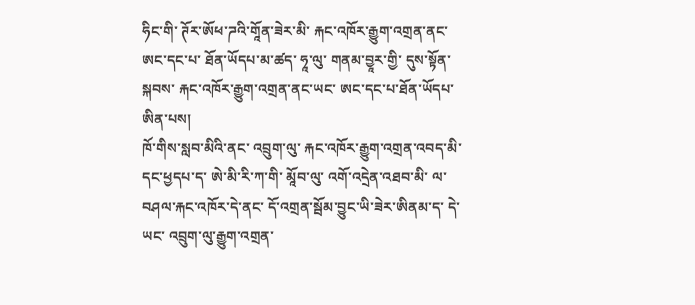ཧིང་གི་ ཊོར་ཨོཕ་ཌའི་གཱོན་ཟེར་མི་ རྐང་འཁོར་རྒྱུག་འགྲན་ནང་ ཨང་དང་པ་ ཐོན་ཡོདཔ་མ་ཚད་ ཧཱ་ལུ་ གནམ་བྱཱར་གྱི་ དུས་སྟོན་སྐབས་ རྐང་འཁོར་རྒྱུག་འགྲན་ནང་ཡང་ ཨང་དང་པ་ཐོན་ཡོདཔ་ཨིན་པས།
ཁོ་གིས་སླབ་མིའི་ནང་ འབྲུག་ལུ་ རྐང་འཁོར་རྒྱུག་འགྲན་འབད་མི་དང་ཕྱདཔ་ད་ ཨེ་མི་རི་ཀ་གི་ མཱོབ་ལུ་ འགོ་འདྲེན་འཐབ་མི་ ལ་བཤལ་རྐང་འཁོར་དེ་ནང་ དོ་འགྲན་སྦོམ་བྱུང་ཡི་ཟེར་ཨིནམ་ད་ དེ་ཡང་ འབྲུག་ལུ་རྒྱུག་འགྲན་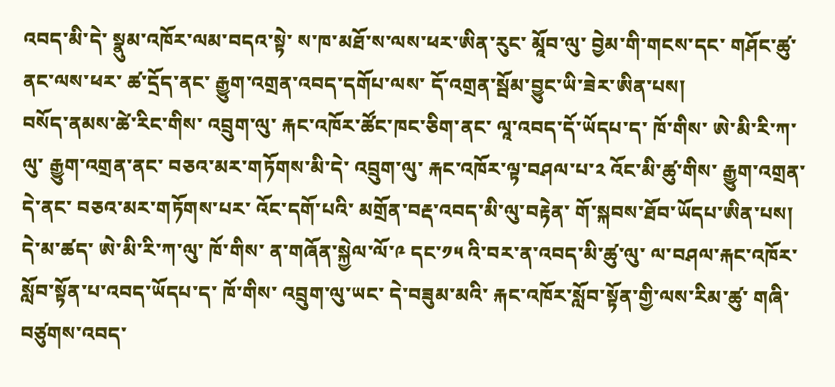འབད་མི་དེ་ སྣུམ་འཁོར་ལམ་བདའ་སྟེ་ ས་ཁ་མཐོ་ས་ལས་ཕར་ཨིན་རུང་ མཱོབ་ལུ་ བྱེམ་གི་གངས་དང་ གཤོང་ཚུ་ནང་ལས་ཕར་ ཚ་དྲོད་ནང་ རྒྱུག་འགྲན་འབད་དགོཔ་ལས་ དོ་འགྲན་སྦོམ་བྱུང་ཡི་ཟེར་ཨིན་པས།
བསོད་ནམས་ཚེ་རིང་གིས་ འབྲུག་ལུ་ རྐང་འཁོར་ཚོང་ཁང་ཅིག་ནང་ ལཱ་འབད་དོ་ཡོདཔ་ད་ ཁོ་གིས་ ཨེ་མི་རི་ཀ་ལུ་ རྒྱུག་འགྲན་ནང་ བཅའ་མར་གཏོགས་མི་དེ་ འབྲུག་ལུ་ རྐང་འཁོར་ལྟ་བཤལ་པ་༢ འོང་མི་ཚུ་གིས་ རྒྱུག་འགྲན་དེ་ནང་ བཅའ་མར་གཏོགས་པར་ འོང་དགོ་པའི་ མགྲོན་བརྡ་འབད་མི་ལུ་བརྟེན་ གོ་སྐབས་ཐོབ་ཡོདཔ་ཨིན་པས།
དེ་མ་ཚད་ ཨེ་མི་རི་ཀ་ལུ་ ཁོ་གིས་ ན་གཞོན་སྐྱེལ་ལོ་༩ དང་༡༥ འི་བར་ན་འབད་མི་ཚུ་ལུ་ ལ་བཤལ་རྐང་འཁོར་སློབ་སྟོན་པ་འབད་ཡོདཔ་ད་ ཁོ་གིས་ འབྲུག་ལུ་ཡང་ དེ་བཟུམ་མའི་ རྐང་འཁོར་སློབ་སྟོན་གྱི་ལས་རིམ་ཚུ་ གཞི་བཙུགས་འབད་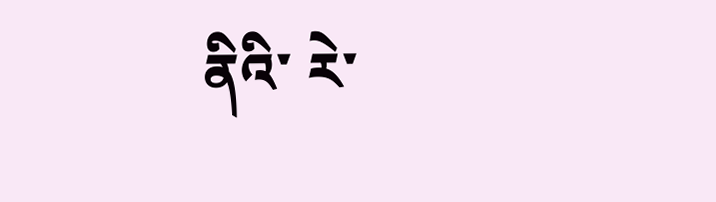ནིའི་ རེ་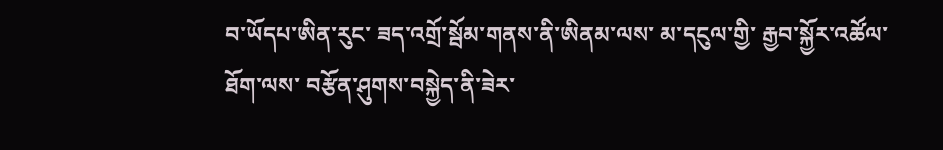བ་ཡོདཔ་ཨིན་རུང་ ཟད་འགྲོ་སྦོམ་གནས་ནི་ཨིནམ་ལས་ མ་དངུལ་གྱི་ རྒྱབ་སྐྱོར་འཚོལ་ཐོག་ལས་ བརྩོན་ཤུགས་བསྐྱེད་ནི་ཟེར་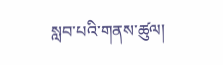སླབ་པའི་གནས་ཚུལ།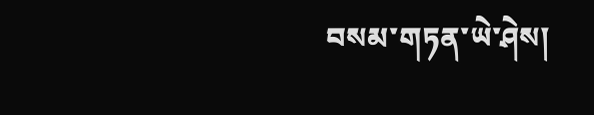བསམ་གཏན་ཡེ་ཤེས།